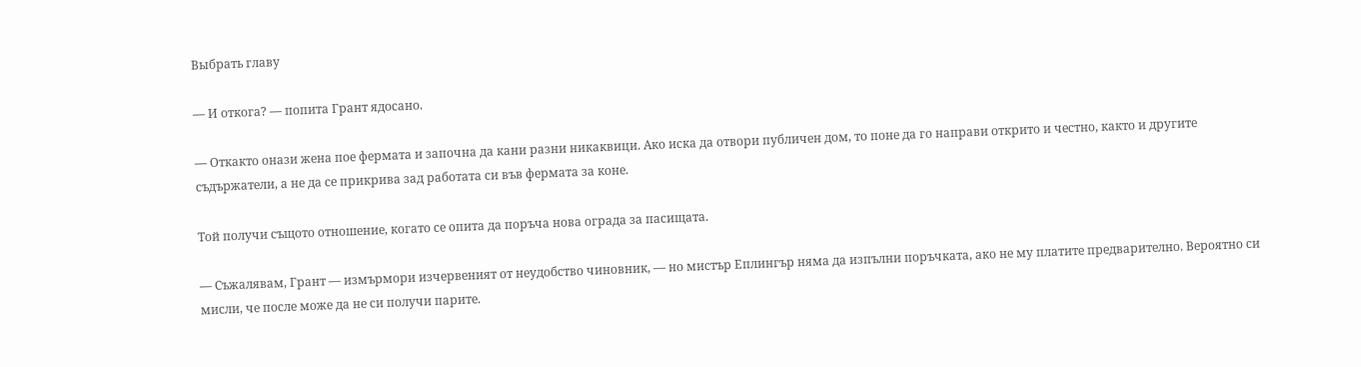Выбрать главу

— И откога? — попита Грант ядосано.

— Откакто онази жена пое фермата и започна да кани разни никаквици. Ако иска да отвори публичен дом, то поне да го направи открито и честно, както и другите съдържатели, а не да се прикрива зад работата си във фермата за коне.

Той получи същото отношение, когато се опита да поръча нова ограда за пасищата.

— Съжалявам, Грант — измърмори изчервеният от неудобство чиновник, — но мистър Еплингър няма да изпълни поръчката, ако не му платите предварително. Вероятно си мисли, че после може да не си получи парите.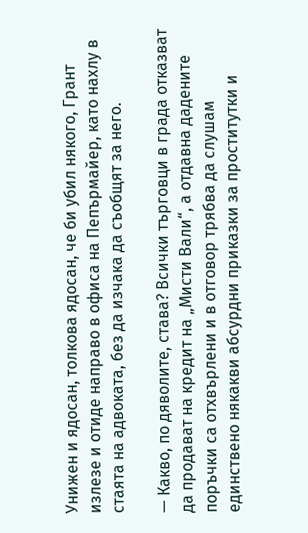Унижен и ядосан, толкова ядосан, че би убил някого, Грант излезе и отиде направо в офиса на Пепърмайер, като нахлу в стаята на адвоката, без да изчака да съобщят за него.

— Какво, по дяволите, става? Всички търговци в града отказват да продават на кредит на „Мисти Вали“, а отдавна дадените поръчки са отхвърлени и в отговор трябва да слушам единствено някакви абсурдни приказки за проститутки и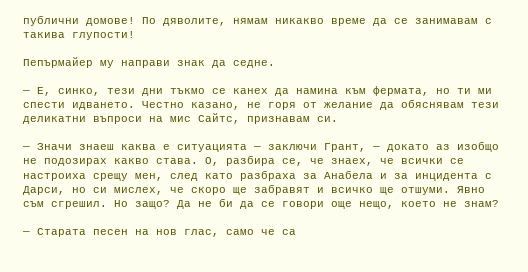публични домове! По дяволите, нямам никакво време да се занимавам с такива глупости!

Пепърмайер му направи знак да седне.

— Е, синко, тези дни тъкмо се канех да намина към фермата, но ти ми спести идването. Честно казано, не горя от желание да обяснявам тези деликатни въпроси на мис Сайтс, признавам си.

— Значи знаеш каква е ситуацията — заключи Грант, — докато аз изобщо не подозирах какво става. О, разбира се, че знаех, че всички се настроиха срещу мен, след като разбраха за Анабела и за инцидента с Дарси, но си мислех, че скоро ще забравят и всичко ще отшуми. Явно съм сгрешил. Но защо? Да не би да се говори още нещо, което не знам?

— Старата песен на нов глас, само че са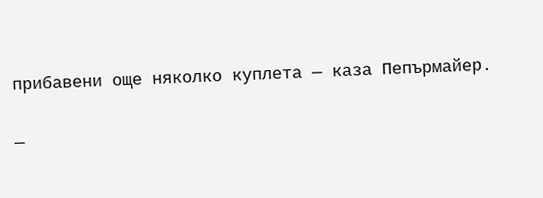прибавени още няколко куплета — каза Пепърмайер.

—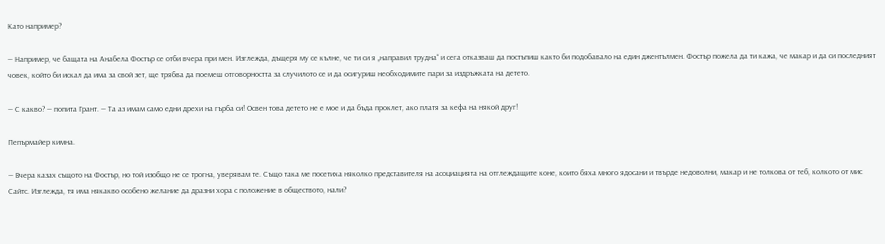Като например?

— Например, че бащата на Анабела Фостър се отби вчера при мен. Изглежда, дъщеря му се кълне, че ти си я „направил трудна“ и сега отказваш да постъпиш както би подобавало на един джентълмен. Фостър пожела да ти кажа, че макар и да си последният човек, който би искал да има за свой зет, ще трябва да поемеш отговорността за случилото се и да осигуриш необходимите пари за издръжката на детето.

— С какво? — попита Грант. — Та аз имам само едни дрехи на гърба си! Освен това детето не е мое и да бъда проклет, ако платя за кефа на някой друг!

Пепърмайер кимна.

— Вчера казах същото на Фостър, но той изобщо не се трогна, уверявам те. Също така ме посетиха няколко представителя на асоциацията на отглеждащите коне, които бяха много ядосани и твърде недоволни, макар и не толкова от теб, колкото от мис Сайтс. Изглежда, тя има някакво особено желание да дразни хора с положение в обществото, нали?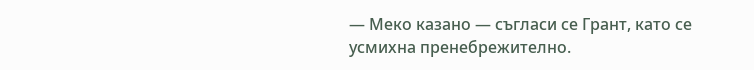— Меко казано — съгласи се Грант, като се усмихна пренебрежително.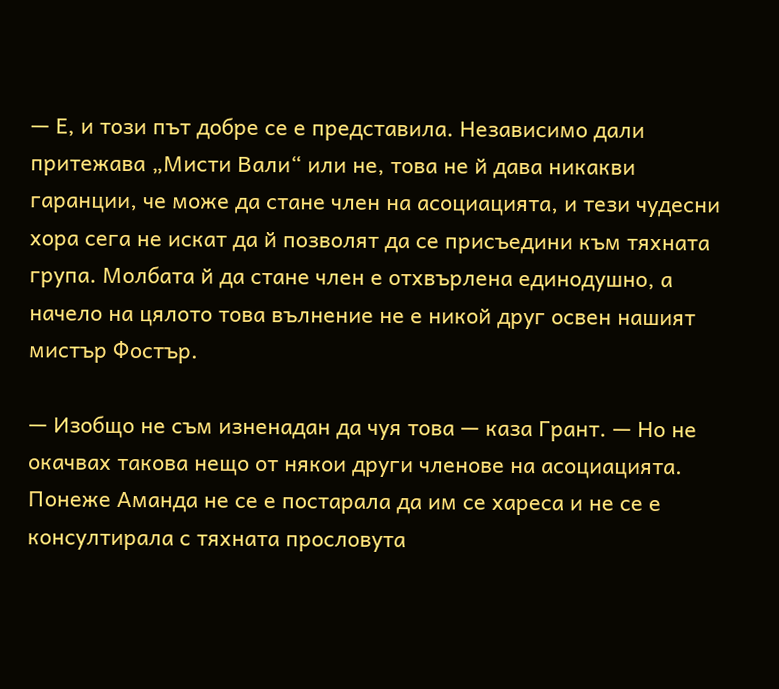— Е, и този път добре се е представила. Независимо дали притежава „Мисти Вали“ или не, това не й дава никакви гаранции, че може да стане член на асоциацията, и тези чудесни хора сега не искат да й позволят да се присъедини към тяхната група. Молбата й да стане член е отхвърлена единодушно, а начело на цялото това вълнение не е никой друг освен нашият мистър Фостър.

— Изобщо не съм изненадан да чуя това — каза Грант. — Но не окачвах такова нещо от някои други членове на асоциацията. Понеже Аманда не се е постарала да им се хареса и не се е консултирала с тяхната прословута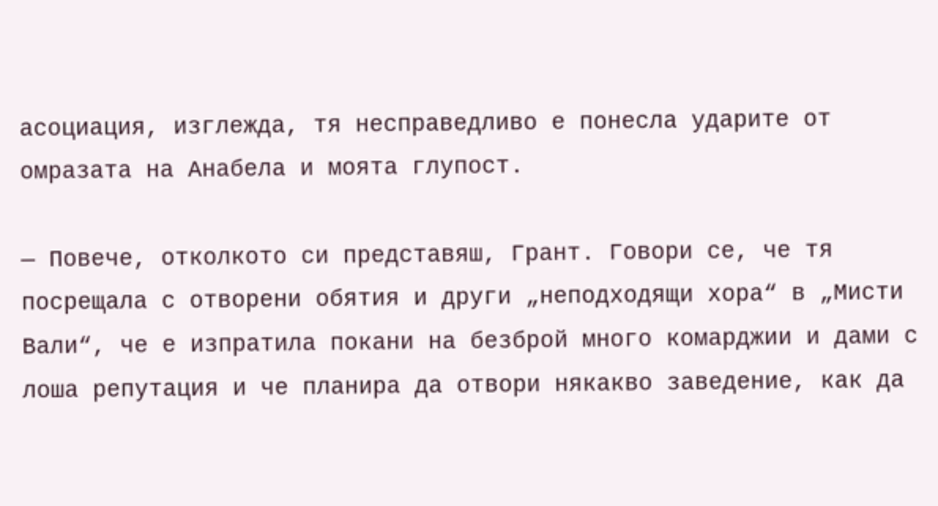асоциация, изглежда, тя несправедливо е понесла ударите от омразата на Анабела и моята глупост.

— Повече, отколкото си представяш, Грант. Говори се, че тя посрещала с отворени обятия и други „неподходящи хора“ в „Мисти Вали“, че е изпратила покани на безброй много комарджии и дами с лоша репутация и че планира да отвори някакво заведение, как да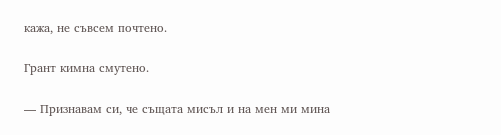кажа, не съвсем почтено.

Грант кимна смутено.

— Признавам си, че същата мисъл и на мен ми мина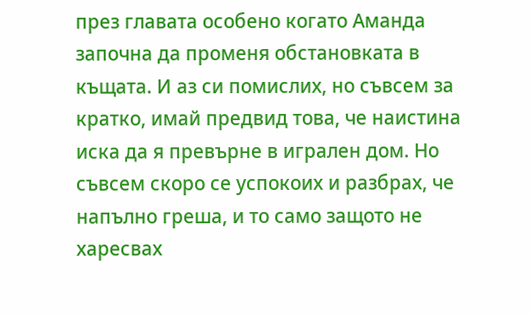през главата особено когато Аманда започна да променя обстановката в къщата. И аз си помислих, но съвсем за кратко, имай предвид това, че наистина иска да я превърне в игрален дом. Но съвсем скоро се успокоих и разбрах, че напълно греша, и то само защото не харесвах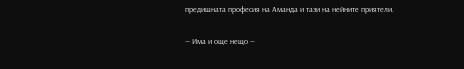предишната професия на Аманда и тази на нейните приятели.

— Има и още нещо —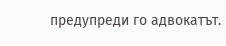предупреди го адвокатът.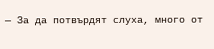— За да потвърдят слуха, много от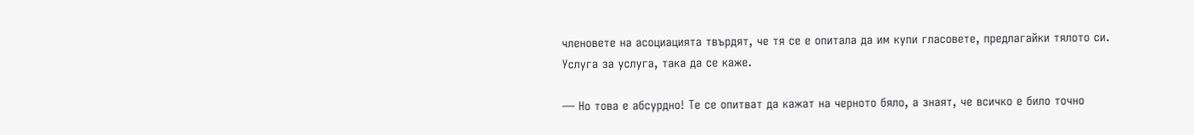членовете на асоциацията твърдят, че тя се е опитала да им купи гласовете, предлагайки тялото си. Услуга за услуга, така да се каже.

— Но това е абсурдно! Те се опитват да кажат на черното бяло, а знаят, че всичко е било точно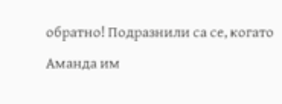обратно! Подразнили са се, когато Аманда им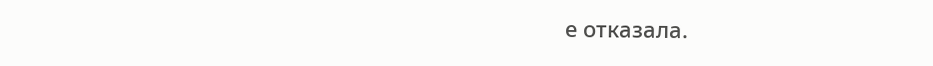е отказала.